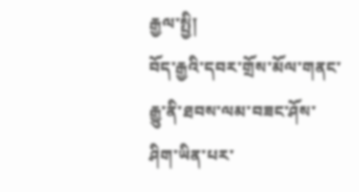རྒྱལ་སྤྱི།
བོད་རྒྱའི་དབར་གྲོས་མོལ་གནང་རྒྱུ་ནི་ཐབས་ལམ་བཟང་ཤོས་ཤིག་ཡིན་པར་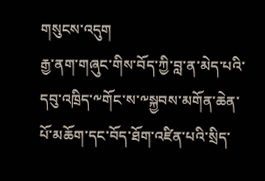གསུངས་འདུག
རྒྱ་ནག་གཞུང་གིས་བོད་ཀྱི་བླ་ན་མེད་པའི་དབུ་འཁྲིད་༸གོང་ས་༸སྐྱབས་མགོན་ཆེན་པོ་མཆོག་དང་བོད་ཐོག་འཛིན་པའི་སྲིད་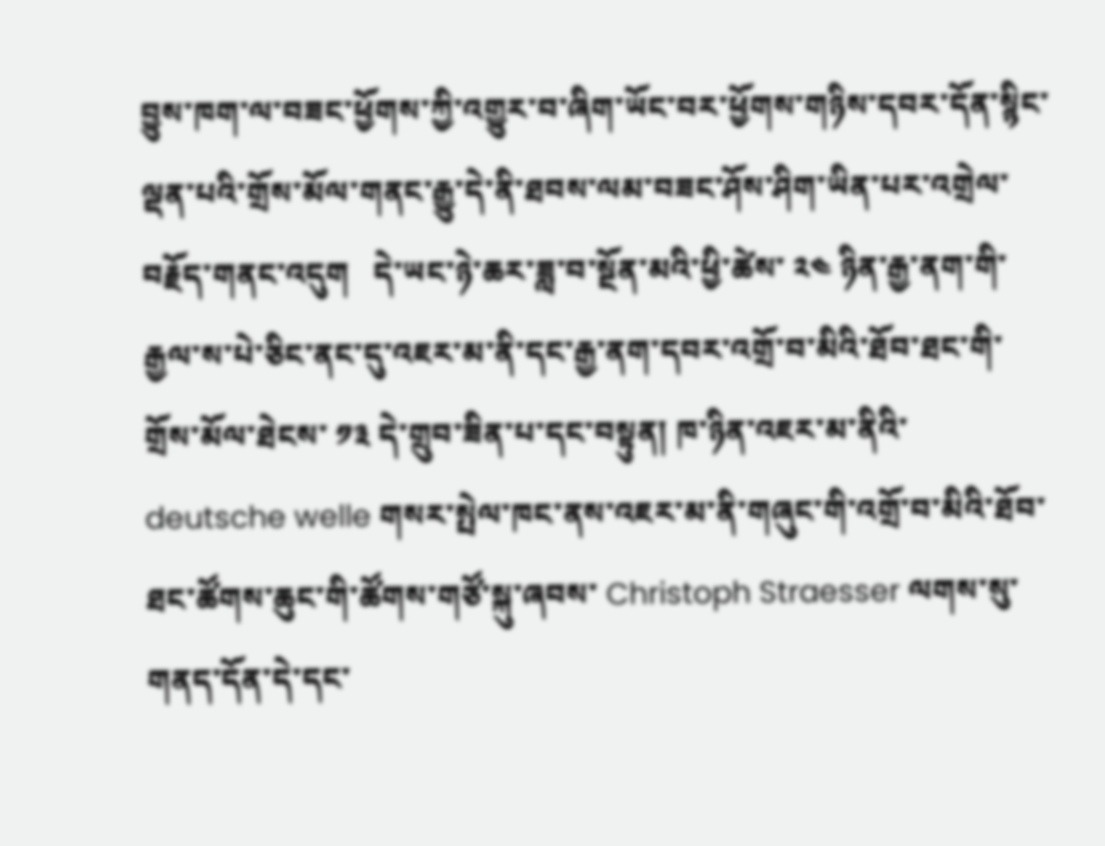བྱུས་ཁག་ལ་བཟང་ཕྱོགས་ཀྱི་འགྱུར་བ་ཞིག་ཡོང་བར་ཕྱོགས་གཉིས་དབར་དོན་སྙིང་ལྡན་པའི་གྲོས་མོལ་གནང་རྒྱུ་དེ་ནི་ཐབས་ལམ་བཟང་ཤོས་ཤིག་ཡིན་པར་འགྲེལ་བརྗོད་གནང་འདུག   དེ་ཡང་ཉེ་ཆར་ཟླ་བ་སྔོན་མའི་ཕྱི་ཚེས་ ༢༤ ཉིན་རྒྱ་ནག་གི་རྒྱལ་ས་པེ་ཅིང་ནང་དུ་འཇར་མ་ནི་དང་རྒྱ་ནག་དབར་འགྲོ་བ་མིའི་ཐོབ་ཐང་གི་གྲོས་མོལ་ཐེངས་ ༡༣ དེ་གྲུབ་ཟིན་པ་དང་བསྟུན། ཁ་ཉིན་འཇར་མ་ནིའི་  deutsche welle གསར་སྤེལ་ཁང་ནས་འཇར་མ་ནི་གཞུང་གི་འགྲོ་བ་མིའི་ཐོབ་ཐང་ཚོགས་ཆུང་གི་ཚོགས་གཙོ་སྐུ་ཞབས་ Christoph Straesser ལགས་སུ་གནད་དོན་དེ་དང་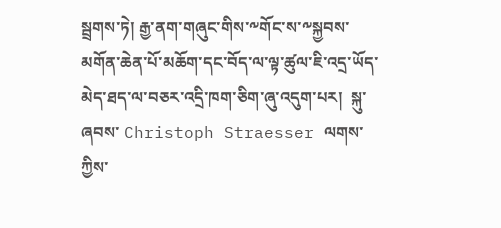སྦྲགས་ཏེ། རྒྱ་ནག་གཞུང་གིས་༸གོང་ས་༸སྐྱབས་མགོན་ཆེན་པོ་མཆོག་དང་བོད་ལ་ལྟ་ཚུལ་ཇི་འདྲ་ཡོད་མེད་ཐད་ལ་བཅར་འདྲི་ཁག་ཅིག་ཞུ་འདུག་པར།  སྐུ་ཞབས་ Christoph Straesser ལགས་ཀྱིས་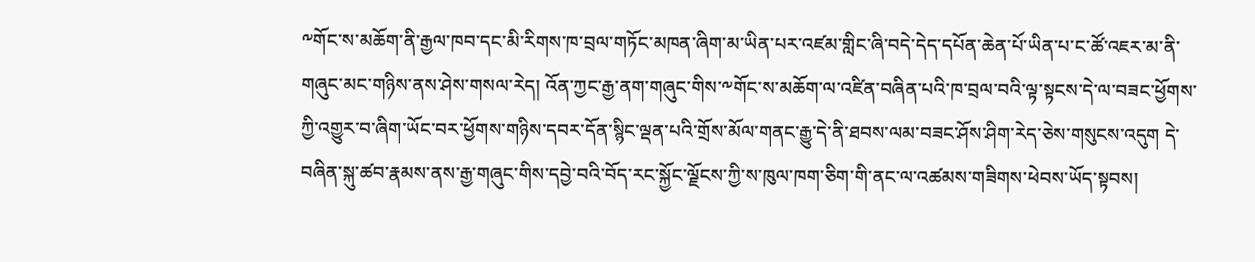༸གོང་ས་མཆོག་ནི་རྒྱལ་ཁབ་དང་མི་རིགས་ཁ་བྲལ་གཏོང་མཁན་ཞིག་མ་ཡིན་པར་འཛམ་གླིང་ཞི་བདེ་དེད་དཔོན་ཆེན་པོ་ཡིན་པ་ང་ཚོ་འཇར་མ་ནི་གཞུང་མང་གཉིས་ནས་ཤེས་གསལ་རེད། འོན་ཀྱང་རྒྱ་ནག་གཞུང་གིས་༸གོང་ས་མཆོག་ལ་འཛིན་བཞིན་པའི་ཁ་བྲལ་བའི་ལྟ་སྟངས་དེ་ལ་བཟང་ཕྱོགས་ཀྱི་འགྱུར་བ་ཞིག་ཡོང་བར་ཕྱོགས་གཉིས་དབར་དོན་སྙིང་ལྡན་པའི་གྲོས་མོལ་གནང་རྒྱུ་དེ་ནི་ཐབས་ལམ་བཟང་ཤོས་ཤིག་རེད་ཅེས་གསུངས་འདུག དེ་བཞིན་སྐུ་ཚབ་རྣམས་ནས་རྒྱ་གཞུང་གིས་དབྱེ་བའི་བོད་རང་སྐྱོང་ལྗོངས་ཀྱི་ས་ཁུལ་ཁག་ཅིག་གི་ནང་ལ་འཚམས་གཟིགས་ཕེབས་ཡོད་སྟབས།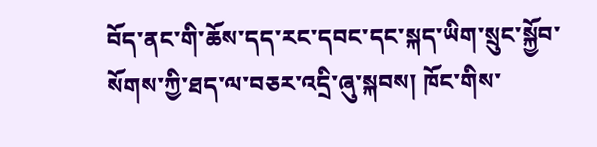བོད་ནང་གི་ཆོས་དད་རང་དབང་དང་སྐད་ཡིག་སྲུང་སྐྱོབ་སོགས་ཀྱི་ཐད་ལ་བཅར་འདྲི་ཞུ་སྐབས། ཁོང་གིས་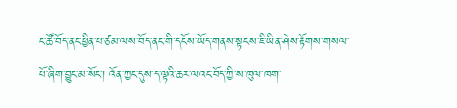ང་ཚོ་བོད་ནང་ཕྱིན་པ་ཙམ་ལས་བོད་ནང་གི་དངོས་ཡོད་གནས་སྟངས་ཇི་ཡིན་ཤེས་རྟོགས་གསལ་པོ་ཞིག་བྱུང་མ་སོང་། འོན་ཀྱང་དུས་ད་ལྟའི་ཆར་ལའང་བོད་ཀྱི་ས་ཁུལ་ཁག་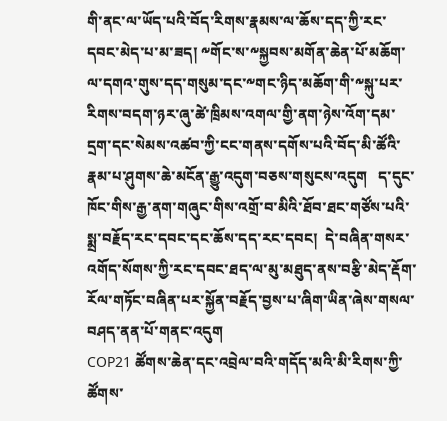གི་ནང་ལ་ཡོད་པའི་བོད་རིགས་རྣམས་ལ་ཆོས་དད་ཀྱི་རང་དབང་མེད་པ་མ་ཟད། ༸གོང་ས་༸སྐྱབས་མགོན་ཆེན་པོ་མཆོག་ལ་དགའ་གུས་དད་གསུམ་དང་༸གང་ཉིད་མཆོག་གི་༸སྐུ་པར་རིགས་བདག་ཉར་ཞུ་ཚེ་ཁྲིམས་འགལ་གྱི་ནག་ཉེས་འོག་དམ་དྲག་དང་སེམས་འཚབ་ཀྱི་ངང་གནས་དགོས་པའི་བོད་མི་ཚོའི་རྣམ་པ་ཤུགས་ཆེ་མངོན་རྒྱུ་འདུག་བཅས་གསུངས་འདུག   ད་དུང་ཁོང་གིས་རྒྱ་ནག་གཞུང་གིས་འགྲོ་བ་མིའི་ཐོབ་ཐང་གཙོས་པའི་སྨྲ་བརྗོད་རང་དབང་དང་ཆོས་དད་རང་དབང།  དེ་བཞིན་གསར་འགོད་སོགས་ཀྱི་རང་དབང་ཐད་ལ་མུ་མཐུད་ནས་བརྩི་མེད་རྡོག་རོལ་གཏོང་བཞིན་པར་སྐྱོན་བརྗོད་བྱས་པ་ཞིག་ཡིན་ཞེས་གསལ་བཤད་ནན་པོ་གནང་འདུག
COP21 ཚོགས་ཆེན་དང་འབྲེལ་བའི་གདོད་མའི་མི་རིགས་ཀྱི་ཚོགས་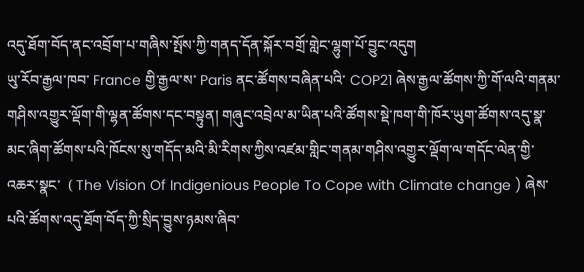འདུ་ཐོག་བོད་ནང་འབྲོག་པ་གཞིས་སྤོས་ཀྱི་གནད་དོན་སྐོར་བགྲོ་གླེང་ལྷུག་པོ་བྱུང་འདུག
ཡུ་རོབ་རྒྱལ་ཁབ་ France གྱི་རྒྱལ་ས་ Paris ནང་ཚོགས་བཞིན་པའི་ COP21 ཞེས་རྒྱལ་ཚོགས་ཀྱི་གོ་ལའི་གནམ་གཤིས་འགྱུར་ལྡོག་གི་ལྷན་ཚོགས་དང་བསྟུན། གཞུང་འབྲེལ་མ་ཡིན་པའི་ཚོགས་སྡེ་ཁག་གི་ཁོར་ཡུག་ཚོགས་འདུ་སྣ་མང་ཞིག་ཚོགས་པའི་ཁོངས་སུ་གདོད་མའི་མི་རིགས་ཀྱིས་འཛམ་གླིང་གནམ་གཤིས་འགྱུར་ལྡོག་ལ་གདོང་ལེན་གྱི་འཆར་སྣང་  ( The Vision Of Indigenious People To Cope with Climate change ) ཞེས་པའི་ཚོགས་འདུ་ཐོག་བོད་ཀྱི་སྲིད་བྱུས་ཉམས་ཞིབ་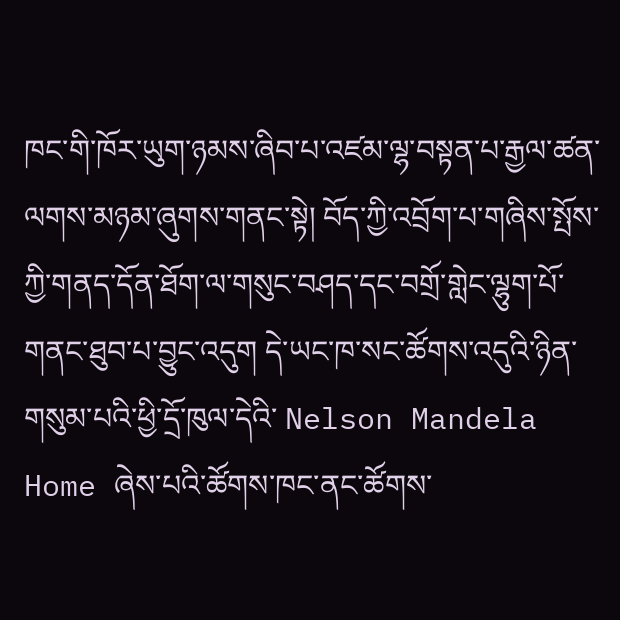ཁང་གི་ཁོར་ཡུག་ཉམས་ཞིབ་པ་འཛམ་ལྷ་བསྟན་པ་རྒྱལ་ཚན་ལགས་མཉམ་ཞུགས་གནང་སྟེ། བོད་ཀྱི་འབྲོག་པ་གཞིས་སྤོས་ཀྱི་གནད་དོན་ཐོག་ལ་གསུང་བཤད་དང་བགྲོ་གླེང་ལྷུག་པོ་གནང་ཐུབ་པ་བྱུང་འདུག དེ་ཡང་ཁ་སང་ཚོགས་འདུའི་ཉིན་གསུམ་པའི་ཕྱི་དྲོ་ཁུལ་དེའི་ Nelson Mandela Home ཞེས་པའི་ཚོགས་ཁང་ནང་ཚོགས་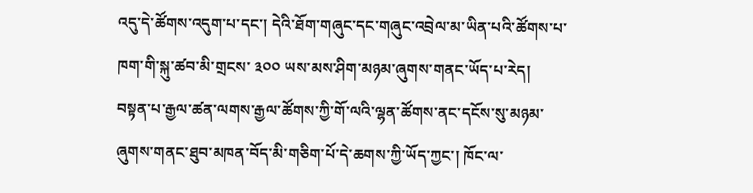འདུ་དེ་ཚོགས་འདུག་པ་དང་། དེའི་ཐོག་གཞུང་དང་གཞུང་འབྲེལ་མ་ཡིན་པའི་ཚོགས་པ་ཁག་གི་སྐུ་ཚབ་མི་གྲངས་ ༣༠༠ ཡས་མས་ཤིག་མཉམ་ཞུགས་གནང་ཡོད་པ་རེད།      བསྟན་པ་རྒྱལ་ཚན་ལགས་རྒྱལ་ཚོགས་ཀྱི་གོ་ལའི་ལྷན་ཚོགས་ནང་དངོས་སུ་མཉམ་ཞུགས་གནང་ཐུབ་མཁན་བོད་མི་གཅིག་པོ་དེ་ཆགས་ཀྱི་ཡོད་ཀྱང་། ཁོང་ལ་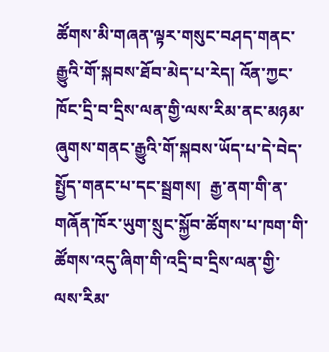ཚོགས་མི་གཞན་ལྟར་གསུང་བཤད་གནང་རྒྱུའི་གོ་སྐབས་ཐོབ་མེད་པ་རེད། འོན་ཀྱང་ཁོང་དྲི་བ་དྲིས་ལན་གྱི་ལས་རིམ་ནང་མཉམ་ཞུགས་གནང་རྒྱུའི་གོ་སྐབས་ཡོད་པ་དེ་བེད་སྤྱོད་གནང་པ་དང་སྦྲགས།  རྒྱ་ནག་གི་ན་གཞོན་ཁོར་ཡུག་སྲུང་སྐྱོབ་ཚོགས་པ་ཁག་གི་ཚོགས་འདུ་ཞིག་གི་འདྲི་བ་དྲིས་ལན་གྱི་ལས་རིམ་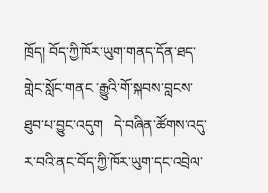ཁྲོད། བོད་ཀྱི་ཁོར་ཡུག་གནད་དོན་ཐད་གླེང་སློང་གནང ་རྒྱུའི་གོ་སྐབས་བླངས་ཐུབ་པ་བྱུང་འདུག   དེ་བཞིན་ཚོགས་འདུ་ར་བའི་ནང་བོད་ཀྱི་ཁོར་ཡུག་དང་འབྲེལ་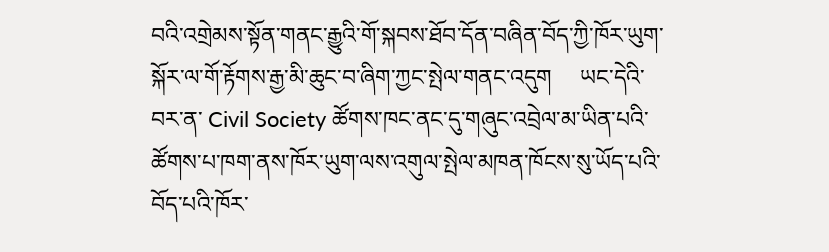བའི་འགྲེམས་སྟོན་གནང་རྒྱུའི་གོ་སྐབས་ཐོབ་དོན་བཞིན་བོད་ཀྱི་ཁོར་ཡུག་སྐོར་ལ་གོ་རྟོགས་རྒྱ་མི་ཆུང་བ་ཞིག་ཀྱང་སྤེལ་གནང་འདུག     ཡང་དེའི་བར་ན་ Civil Society ཚོགས་ཁང་ནང་དུ་གཞུང་འབྲེལ་མ་ཡིན་པའི་ཚོགས་པ་ཁག་ནས་ཁོར་ཡུག་ལས་འགུལ་སྤེལ་མཁན་ཁོངས་སུ་ཡོད་པའི་བོད་པའི་ཁོར་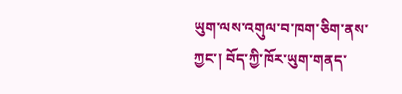ཡུག་ལས་འགུལ་བ་ཁག་ཅིག་ནས་ཀྱང་། བོད་ཀྱི་ཁོར་ཡུག་གནད་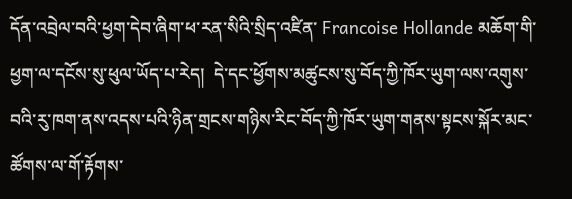དོན་འབྲེལ་བའི་ཕྱག་དེབ་ཞིག་ཕ་རན་སིའི་སྲིད་འཛིན་ Francoise Hollande མཆོག་གི་ཕྱག་ལ་དངོས་སུ་ཕུལ་ཡོད་པ་རེད།  དེ་དང་ཕྱོགས་མཚུངས་སུ་བོད་ཀྱི་ཁོར་ཡུག་ལས་འགུས་བའི་རུ་ཁག་ནས་འདས་པའི་ཉིན་གྲངས་གཉིས་རིང་བོད་ཀྱི་ཁོར་ཡུག་གནས་སྟངས་སྐོར་མང་ཚོགས་ལ་གོ་རྟོགས་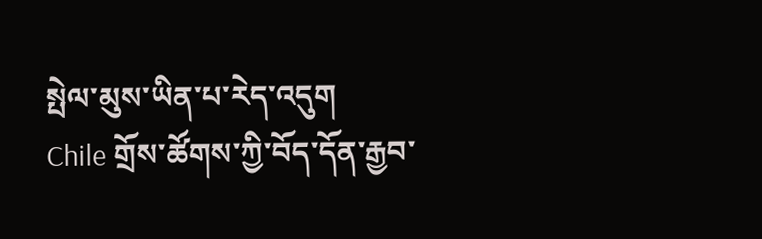སྤེལ་མུས་ཡིན་པ་རེད་འདུག
Chile གྲོས་ཚོགས་ཀྱི་བོད་དོན་རྒྱབ་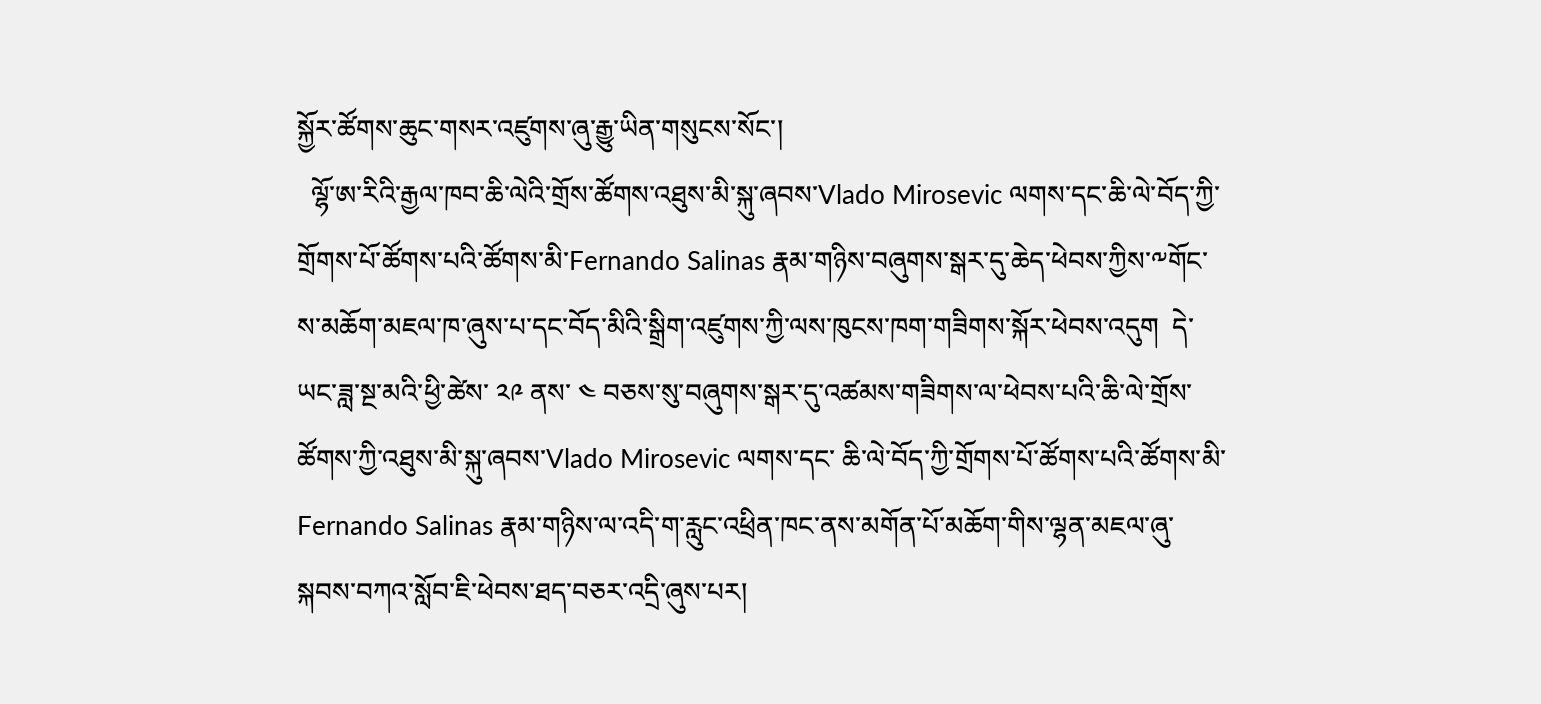སྐྱོར་ཚོགས་ཆུང་གསར་འཛུགས་ཞུ་རྒྱུ་ཡིན་གསུངས་སོང་།
  ལྷོ་ཨ་རིའི་རྒྱལ་ཁབ་ཆི་ལེའི་གྲོས་ཚོགས་འཐུས་མི་སྐུ་ཞབས་Vlado Mirosevic ལགས་དང་ཆི་ལེ་བོད་ཀྱི་གྲོགས་པོ་ཚོགས་པའི་ཚོགས་མི་Fernando Salinas རྣམ་གཉིས་བཞུགས་སྒར་དུ་ཆེད་ཕེབས་ཀྱིས་༸གོང་ས་མཆོག་མཇལ་ཁ་ཞུས་པ་དང་བོད་མིའི་སྒྲིག་འཛུགས་ཀྱི་ལས་ཁུངས་ཁག་གཟིགས་སྐོར་ཕེབས་འདུག  དེ་ཡང་ཟླ་སྔ་མའི་ཕྱི་ཚེས་ ༢༩ ནས་ ༤ བཅས་སུ་བཞུགས་སྒར་དུ་འཚམས་གཟིགས་ལ་ཕེབས་པའི་ཆི་ལེ་གྲོས་ཚོགས་ཀྱི་འཐུས་མི་སྐུ་ཞབས་Vlado Mirosevic ལགས་དང་ ཆི་ལེ་བོད་ཀྱི་གྲོགས་པོ་ཚོགས་པའི་ཚོགས་མི་Fernando Salinas རྣམ་གཉིས་ལ་འདི་ག་རླུང་འཕྲིན་ཁང་ནས་མགོན་པོ་མཆོག་གིས་ལྷན་མཇལ་ཞུ་སྐབས་བཀའ་སློབ་ཇི་ཕེབས་ཐད་བཅར་འདྲི་ཞུས་པར།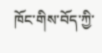ཁོང་གིས་བོད་ཀྱི་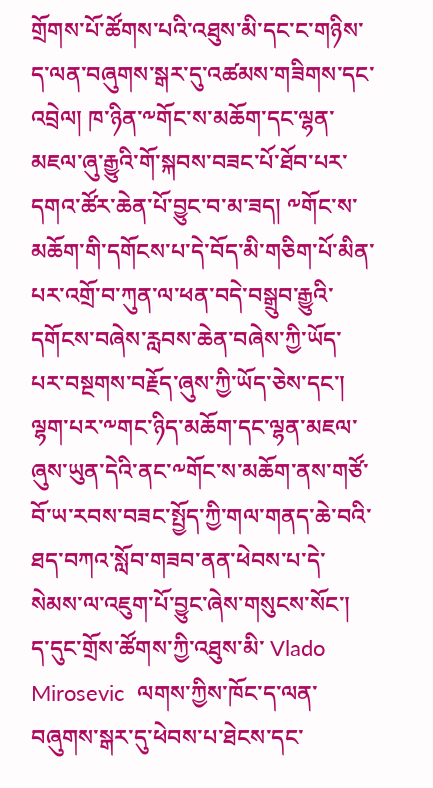གྲོགས་པོ་ཚོགས་པའི་འཐུས་མི་དང་ང་གཉིས་ད་ལན་བཞུགས་སྒར་དུ་འཚམས་གཟིགས་དང་འབྲེལ། ཁ་ཉིན་༸གོང་ས་མཆོག་དང་ལྷན་མཇལ་ཞུ་རྒྱུའི་གོ་སྐབས་བཟང་པོ་ཐོབ་པར་དགའ་ཚོར་ཆེན་པོ་བྱུང་བ་མ་ཟད། ༸གོང་ས་མཆོག་གི་དགོངས་པ་དེ་བོད་མི་གཅིག་པོ་མིན་པར་འགྲོ་བ་ཀུན་ལ་ཕན་བདེ་བསྒྲུབ་རྒྱུའི་དགོངས་བཞེས་རླབས་ཆེན་བཞེས་ཀྱི་ཡོད་པར་བསྔགས་བརྗོད་ཞུས་ཀྱི་ཡོད་ཅེས་དང་། ལྷག་པར་༸གང་ཉིད་མཆོག་དང་ལྷན་མཇལ་ཞུས་ཡུན་དེའི་ནང་༸གོང་ས་མཆོག་ནས་གཙོ་བོ་ཡ་རབས་བཟང་སྤྱོད་ཀྱི་གལ་གནད་ཆེ་བའི་ཐད་བཀའ་སློབ་གཟབ་ནན་ཕེབས་པ་དེ་སེམས་ལ་འཇུག་པོ་བྱུང་ཞེས་གསུངས་སོང་། ད་དུང་གྲོས་ཚོགས་ཀྱི་འཐུས་མི་ Vlado Mirosevic  ལགས་ཀྱིས་ཁོང་ད་ལན་བཞུགས་སྒར་དུ་ཕེབས་པ་ཐེངས་དང་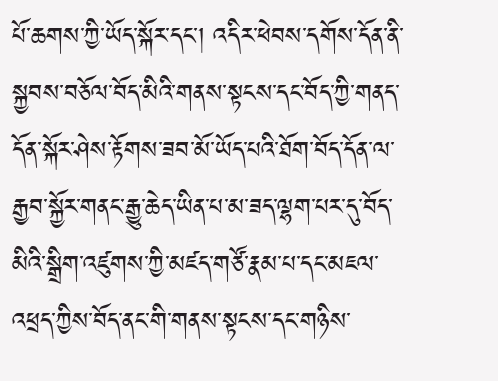པོ་ཆགས་ཀྱི་ཡོད་སྐོར་དང་། འདིར་ཕེབས་དགོས་དོན་ནི་སྐྱབས་བཅོལ་བོད་མིའི་གནས་སྟངས་དང་བོད་ཀྱི་གནད་དོན་སྐོར་ཤེས་རྟོགས་ཟབ་མོ་ཡོད་པའི་ཐོག་བོད་དོན་ལ་རྒྱབ་སྐྱོར་གནང་རྒྱུ་ཆེད་ཡིན་པ་མ་ཟད་ལྷག་པར་དུ་བོད་མིའི་སྒྲིག་འཛུགས་ཀྱི་མཛད་གཙོ་རྣམ་པ་དང་མཇལ་འཕྲད་ཀྱིས་བོད་ནང་གི་གནས་སྟངས་དང་གཉིས་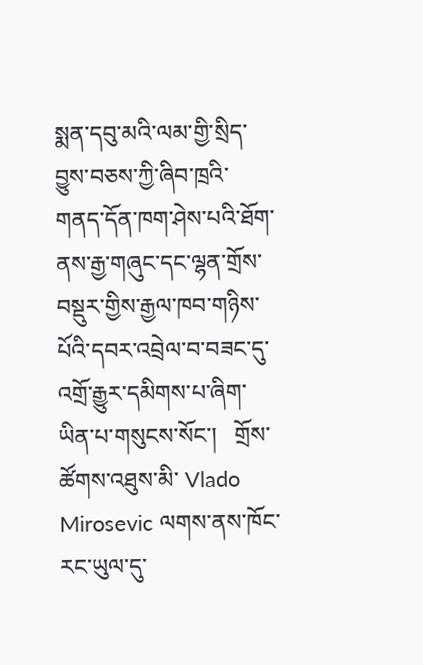སྨན་དབུ་མའི་ལམ་གྱི་སྲིད་བྱུས་བཅས་ཀྱི་ཞིབ་ཁྲའི་གནད་དོན་ཁག་ཤེས་པའི་ཐོག་ནས་རྒྱ་གཞུང་དང་ལྷན་གྲོས་བསྡུར་གྱིས་རྒྱལ་ཁབ་གཉིས་པོའི་དབར་འབྲེལ་བ་བཟང་དུ་འགྲོ་རྒྱུར་དམིགས་པ་ཞིག་ཡིན་པ་གསུངས་སོང་།   གྲོས་ཚོགས་འཐུས་མི་ Vlado Mirosevic ལགས་ནས་ཁོང་རང་ཡུལ་དུ་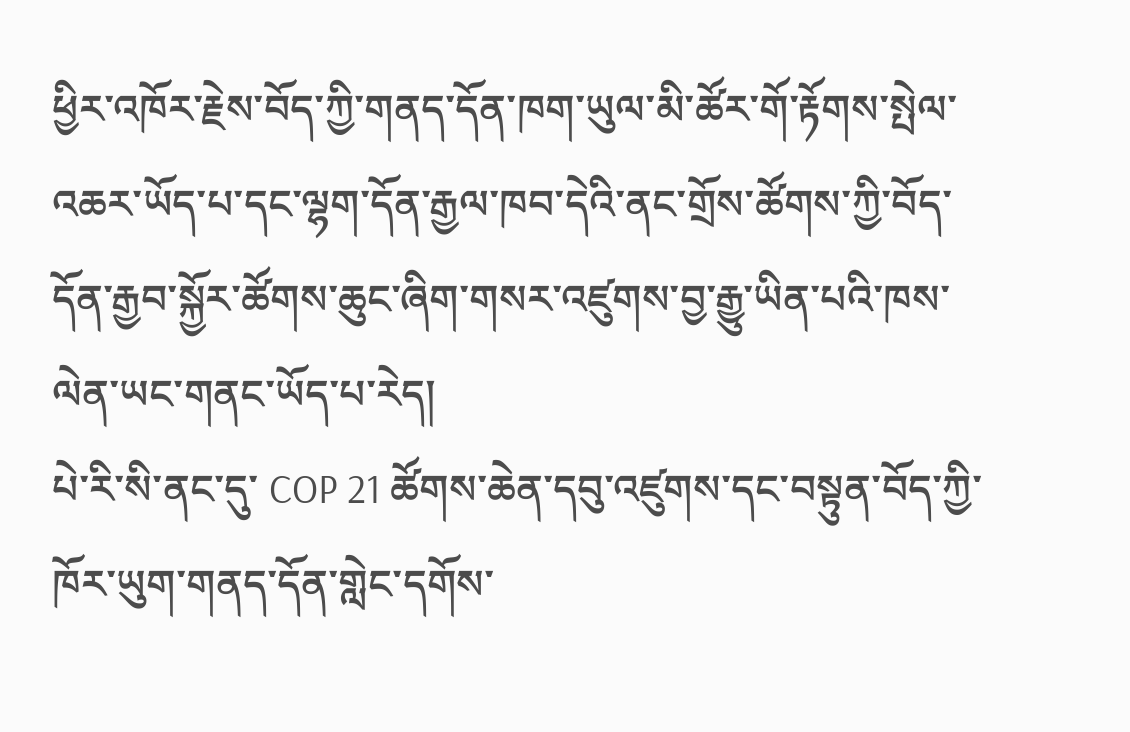ཕྱིར་འཁོར་རྗེས་བོད་ཀྱི་གནད་དོན་ཁག་ཡུལ་མི་ཚོར་གོ་རྟོགས་སྤེལ་འཆར་ཡོད་པ་དང་ལྷག་དོན་རྒྱལ་ཁབ་དེའི་ནང་གྲོས་ཚོགས་ཀྱི་བོད་དོན་རྒྱབ་སྐྱོར་ཚོགས་ཆུང་ཞིག་གསར་འཛུགས་བྱ་རྒྱུ་ཡིན་པའི་ཁས་ལེན་ཡང་གནང་ཡོད་པ་རེད།
པེ་རི་སི་ནང་དུ་ COP 21 ཚོགས་ཆེན་དབུ་འཛུགས་དང་བསྟུན་བོད་ཀྱི་ཁོར་ཡུག་གནད་དོན་གླེང་དགོས་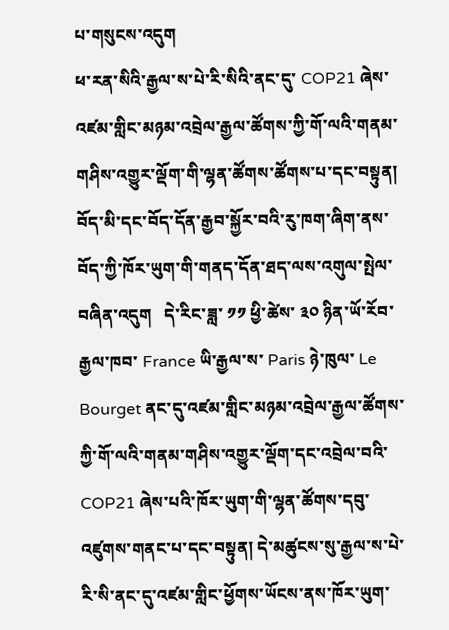པ་གསུངས་འདུག
ཕ་རན་སིའི་རྒྱལ་ས་པེ་རི་སིའི་ནང་དུ་ COP21 ཞེས་འཛམ་གླིང་མཉམ་འབྲེལ་རྒྱལ་ཚོགས་ཀྱི་གོ་ལའི་གནམ་གཤིས་འགྱུར་ལྡོག་གི་ལྷན་ཚོགས་ཚོགས་པ་དང་བསྟུན། བོད་མི་དང་བོད་དོན་རྒྱབ་སྐྱོར་བའི་རུ་ཁག་ཞིག་ནས་བོད་ཀྱི་ཁོར་ཡུག་གི་གནད་དོན་ཐད་ལས་འགུལ་སྤེལ་བཞིན་འདུག   དེ་རིང་ཟླ་ ༡༡ ཕྱི་ཚེས་ ༣༠ ཉིན་ཡོ་རོབ་རྒྱལ་ཁབ་ France ཡི་རྒྱལ་ས་ Paris ཉེ་ཁུལ་ Le Bourget ནང་དུ་འཛམ་གླིང་མཉམ་འབྲེལ་རྒྱལ་ཚོགས་ཀྱི་གོ་ལའི་གནམ་གཤིས་འགྱུར་ལྡོག་དང་འབྲེལ་བའི་ COP21 ཞེས་པའི་ཁོར་ཡུག་གི་ལྷན་ཚོགས་དབུ་འཛུགས་གནང་པ་དང་བསྟུན། དེ་མཚུངས་སུ་རྒྱལ་ས་པེ་རི་སི་ནང་དུ་འཛམ་གླིང་ཕྱོགས་ཡོངས་ནས་ཁོར་ཡུག་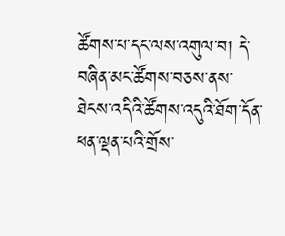ཚོགས་པ་དང་ལས་འགུལ་བ། དེ་བཞིན་མང་ཚོགས་བཅས་ནས་ཐེངས་འདིའི་ཚོགས་འདུའི་ཐོག་དོན་ཕན་ལྡན་པའི་གྲོས་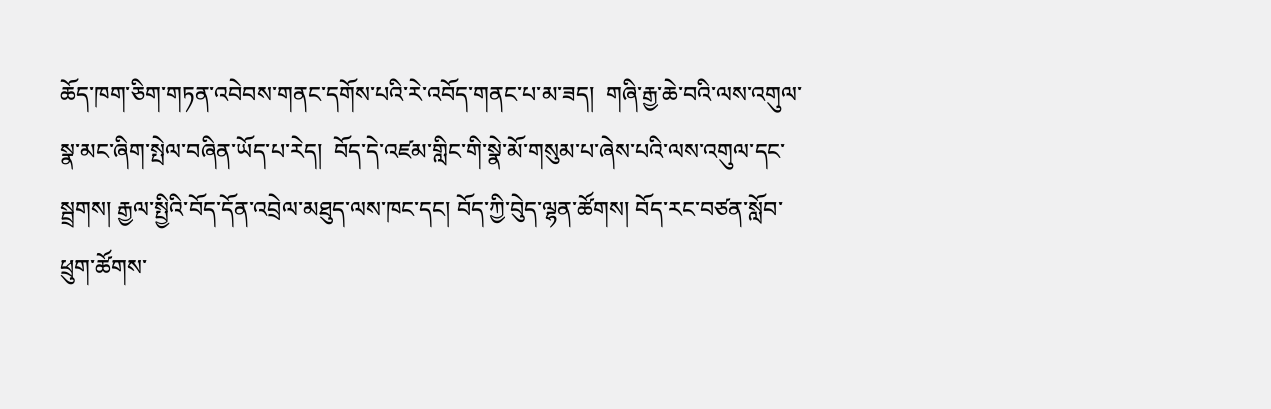ཆོད་ཁག་ཅིག་གཏན་འབེབས་གནང་དགོས་པའི་རེ་འབོད་གནང་པ་མ་ཟད།  གཞི་རྒྱ་ཆེ་བའི་ལས་འགུལ་སྣ་མང་ཞིག་སྤེལ་བཞིན་ཡོད་པ་རེད།  བོད་དེ་འཛམ་གླིང་གི་སྣེ་མོ་གསུམ་པ་ཞེས་པའི་ལས་འགུལ་དང་སྦྲགས། རྒྱལ་སྤྱིའི་བོད་དོན་འབྲེལ་མཐུད་ལས་ཁང་དང། བོད་ཀྱི་བེུད་ལྷན་ཚོགས། བོད་རང་བཙན་སློབ་ཕྲུག་ཚོགས་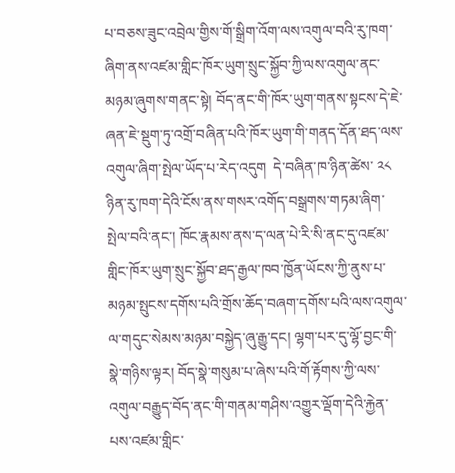པ་བཅས་ཟུང་འབྲེལ་གྱིས་གོ་སྒྲིག་འོག་ལས་འགུལ་བའི་རུ་ཁག་ཞིག་ནས་འཛམ་གླིང་ཁོར་ཡུག་སྲུང་སྐྱོབ་ཀྱི་ལས་འགུལ་ནང་མཉམ་ཞུགས་གནང་སྟེ། བོད་ནང་གི་ཁོར་ཡུག་གནས་སྟངས་དེ་ཇེ་ཞན་ཇེ་སྡུག་ཏུ་འགྲོ་བཞིན་པའི་ཁོར་ཡུག་གི་གནད་དོན་ཐད་ལས་འགུལ་ཞིག་སྤེལ་ཡོད་པ་རེད་འདུག  དེ་བཞིན་ཁ་ཉིན་ཚེས་ ༢༨ ཉིན་རུ་ཁག་དེའི་ངོས་ནས་གསར་འགོད་བསྒྲགས་གཏམ་ཞིག་སྤེལ་བའི་ནང་། ཁོང་རྣམས་ནས་ད་ལན་པེ་རི་སི་ནང་དུ་འཛམ་གླིང་ཁོར་ཡུག་སྲུང་སྐྱོབ་ཐད་རྒྱལ་ཁབ་ཁྱོན་ཡོངས་ཀྱི་ནུས་པ་མཉམ་སྤུངས་དགོས་པའི་གྲོས་ཆོད་བཞག་དགོས་པའི་ལས་འགུལ་ལ་གདུང་སེམས་མཉམ་བསྐྱེད་ཞུ་རྒྱུ་དང། ལྷག་པར་དུ་ལྷོ་བྱང་གི་སྣེ་གཉིས་ལྟར། བོད་སྣེ་གསུམ་པ་ཞེས་པའི་གོ་རྟོགས་ཀྱི་ལས་འགུལ་བརྒྱུད་བོད་ནང་གི་གནམ་གཤིས་འགྱུར་ལྡོག་དེའི་རྐྱེན་པས་འཛམ་གླིང་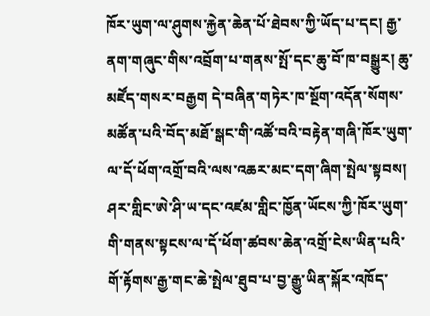ཁོར་ཡུག་ལ་ཤུགས་རྐྱེན་ཆེན་པོ་ཐེབས་ཀྱི་ཡོད་པ་དང། རྒྱ་ནག་གཞུང་གིས་འབྲོག་པ་གནས་སྤོ་དང་ཆུ་བོ་ཁ་བསྒྱུར། ཆུ་མཛོད་གསར་བརྒྱག དེ་བཞིན་གཏེར་ཁ་སྔོག་འདོན་སོགས་མཚོན་པའི་བོད་མཐོ་སྒང་གི་འཚོ་བའི་བརྟེན་གཞི་ཁོར་ཡུག་ལ་དོ་ཕོག་འགྲོ་བའི་ལས་འཆར་མང་དག་ཞིག་སྤེལ་སྟབས།   ཤར་གླིང་ཨེ་ཤི་ཡ་དང་འཛམ་གླིང་ཁྱོན་ཡོངས་ཀྱི་ཁོར་ཡུག་གི་གནས་སྟངས་ལ་དོ་ཕོག་ཚབས་ཆེན་འགྲོ་ངེས་ཡིན་པའི་གོ་རྟོགས་རྒྱ་གང་ཆེ་སྤེལ་ཐུབ་པ་བྱ་རྒྱུ་ཡིན་སྐོར་འཁོད་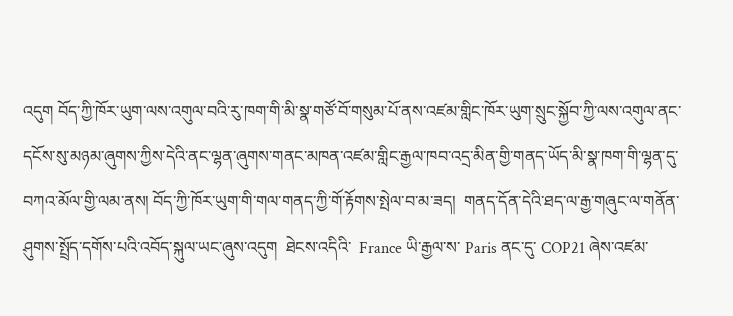འདུག བོད་ཀྱི་ཁོར་ཡུག་ལས་འགུལ་བའི་རུ་ཁག་གི་མི་སྣ་གཙོ་བོ་གསུམ་པོ་ནས་འཛམ་གླིང་ཁོར་ཡུག་སྲུང་སྐྱོབ་ཀྱི་ལས་འགུལ་ནང་དངོས་སུ་མཉམ་ཞུགས་ཀྱིས་དེའི་ནང་ལྷན་ཞུགས་གནང་མཁན་འཛམ་གླིང་རྒྱལ་ཁབ་འདྲ་མིན་གྱི་གནད་ཡོད་མི་སྣ་ཁག་གི་ལྷན་དུ་བཀའ་མོལ་གྱི་ལམ་ནས། བོད་ཀྱི་ཁོར་ཡུག་གི་གལ་གནད་ཀྱི་གོ་རྟོགས་སྤེལ་བ་མ་ཟད།  གནད་དོན་དེའི་ཐད་ལ་རྒྱ་གཞུང་ལ་གནོན་ཤུགས་སྤྲོད་དགོས་པའི་འབོད་སྐུལ་ཡང་ཞུས་འདུག  ཐེངས་འདིའི་  France ཡི་རྒྱལ་ས་ Paris ནང་དུ་ COP21 ཞེས་འཛམ་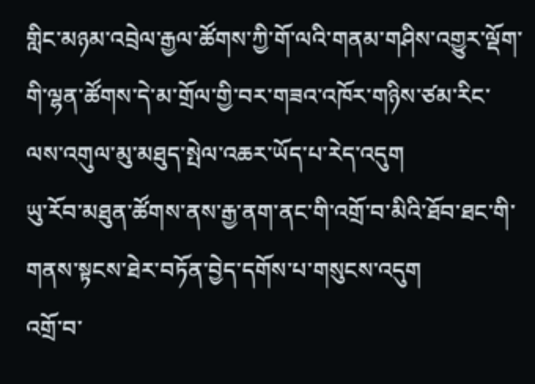གླིང་མཉམ་འབྲེལ་རྒྱལ་ཚོགས་ཀྱི་གོ་ལའི་གནམ་གཤིས་འགྱུར་ལྡོག་གི་ལྷན་ཚོགས་དེ་མ་གྲོལ་གྱི་བར་གཟའ་འཁོར་གཉིས་ཙམ་རིང་ལས་འགུལ་མུ་མཐུད་སྤེལ་འཆར་ཡོད་པ་རེད་འདུག
ཡུ་རོབ་མཐུན་ཚོགས་ནས་རྒྱ་ནག་ནང་གི་འགྲོ་བ་མིའི་ཐོབ་ཐང་གི་གནས་སྟངས་ཐེར་བཏོན་བྱེད་དགོས་པ་གསུངས་འདུག
འགྲོ་བ་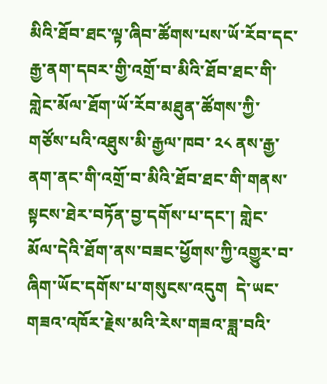མིའི་ཐོབ་ཐང་ལྟ་ཞིབ་ཚོགས་པས་ཡོ་རོབ་དང་རྒྱ་ནག་དབར་གྱི་འགྲོ་བ་མིའི་ཐོབ་ཐང་གི་གླེང་མོལ་ཐོག་ཡོ་རོབ་མཐུན་ཚོགས་ཀྱི་གཙོས་པའི་འཐུས་མི་རྒྱལ་ཁབ་ ༢༨ ནས་རྒྱ་ནག་ནང་གི་འགྲོ་བ་མིའི་ཐོབ་ཐང་གི་གནས་སྟངས་ཐེར་བཏོན་བྱ་དགོས་པ་དང་། གླེང་མོལ་དེའི་ཐོག་ནས་བཟང་ཕྱོགས་ཀྱི་འགྱུར་བ་ཞིག་ཡོང་དགོས་པ་གསུངས་འདུག  དེ་ཡང་གཟའ་འཁོར་རྗེས་མའི་རེས་གཟའ་ཟླ་བའི་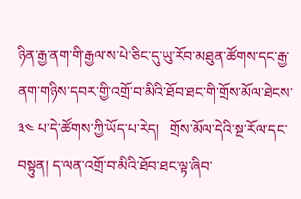ཉིན་རྒྱ་ནག་གི་རྒྱལ་ས་པེ་ཅིང་དུ་ཡུ་རོབ་མཐུན་ཚོགས་དང་རྒྱ་ནག་གཉིས་དབར་གྱི་འགྲོ་བ་མིའི་ཐོབ་ཐང་གི་གྲོས་མོལ་ཐེངས་ ༣༤ པ་དེ་ཚོགས་ཀྱི་ཡོད་པ་རེད།   གྲོས་མོལ་དེའི་སྔ་རོལ་དང་བསྟུན། ད་ལན་འགྲོ་བ་མིའི་ཐོབ་ཐང་ལྟ་ཞིབ་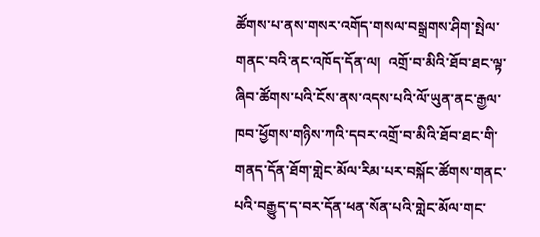ཚོགས་པ་ནས་གསར་འགོད་གསལ་བསྒྲགས་ཤིག་སྤེལ་གནང་བའི་ནང་འཁོད་དོན་ལ།  འགྲོ་བ་མིའི་ཐོབ་ཐང་ལྟ་ཞིབ་ཚོགས་པའི་ངོས་ནས་འདས་པའི་ལོ་ཡུན་ནང་རྒྱལ་ཁབ་ཕྱོགས་གཉིས་ཀའི་དབར་འགྲོ་བ་མིའི་ཐོབ་ཐང་གི་གནད་དོན་ཐོག་གླེང་མོལ་རིམ་པར་བསྐོང་ཚོགས་གནང་པའི་བརྒྱུད་ད་བར་དོན་ཕན་སོན་པའི་གླེང་མོལ་གང་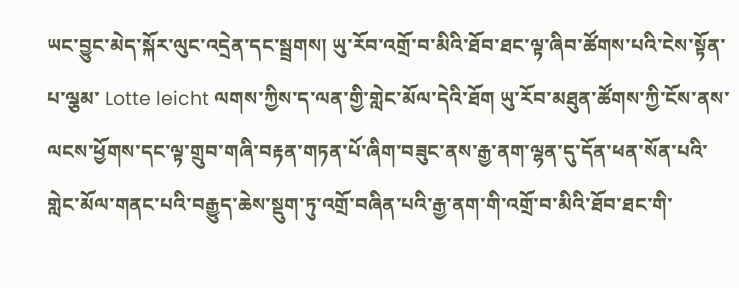ཡང་བྱུང་མེད་སྐོར་ལུང་འདྲེན་དང་སྦྲགས། ཡུ་རོབ་འགྲོ་བ་མིའི་ཐོབ་ཐང་ལྟ་ཞིབ་ཚོགས་པའི་ངེས་སྟོན་པ་ལྕམ་ Lotte leicht ལགས་ཀྱིས་ད་ལན་གྱི་གླེང་མོལ་དེའི་ཐོག ཡུ་རོབ་མཐུན་ཚོགས་ཀྱི་ངོས་ནས་ལངས་ཕྱོགས་དང་ལྟ་གྲུབ་གཞི་བརྟན་གཏན་པོ་ཞིག་བཟུང་ནས་རྒྱ་ནག་ལྷན་དུ་དོན་ཕན་སོན་པའི་གླེང་མོལ་གནང་པའི་བརྒྱུད་ཆེས་སྡུག་ཏུ་འགྲོ་བཞིན་པའི་རྒྱ་ནག་གི་འགྲོ་བ་མིའི་ཐོབ་ཐང་གི་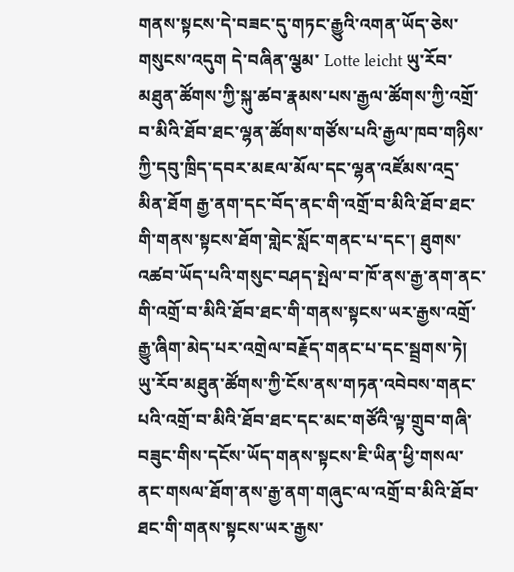གནས་སྟངས་དེ་བཟང་དུ་གཏང་རྒྱུའི་འགན་ཡོད་ཅེས་གསུངས་འདུག དེ་བཞིན་ལྕམ་ Lotte leicht ཡུ་རོབ་མཐུན་ཚོགས་ཀྱི་སྐུ་ཚབ་རྣམས་པས་རྒྱལ་ཚོགས་ཀྱི་འགྲོ་བ་མིའི་ཐོབ་ཐང་ལྷན་ཚོགས་གཙོས་པའི་རྒྱལ་ཁབ་གཉིས་ཀྱི་དབུ་ཁྲིད་དབར་མཇལ་མོལ་དང་ལྷན་འཛོམས་འདྲ་མིན་ཐོག རྒྱ་ནག་དང་བོད་ནང་གི་འགྲོ་བ་མིའི་ཐོབ་ཐང་གི་གནས་སྟངས་ཐོག་གླེང་སློང་གནང་པ་དང་། ཐུགས་འཚབ་ཡོད་པའི་གསུང་བཤད་སྤེལ་བ་ཁོ་ནས་རྒྱ་ནག་ནང་གི་འགྲོ་བ་མིའི་ཐོབ་ཐང་གི་གནས་སྟངས་ཡར་རྒྱས་འགྲོ་རྒྱུ་ཞིག་མེད་པར་འགྲེལ་བརྗོད་གནང་པ་དང་སྦྲགས་ཏེ།  ཡུ་རོབ་མཐུན་ཚོགས་ཀྱི་ངོས་ནས་གཏན་འབེབས་གནང་པའི་འགྲོ་བ་མིའི་ཐོབ་ཐང་དང་མང་གཙོའི་ལྟ་གྲུབ་གཞི་བཟུང་གིས་དངོས་ཡོད་གནས་སྟངས་ཇི་ཡིན་ཕྱི་གསལ་ནང་གསལ་ཐོག་ནས་རྒྱ་ནག་གཞུང་ལ་འགྲོ་བ་མིའི་ཐོབ་ཐང་གི་གནས་སྟངས་ཡར་རྒྱས་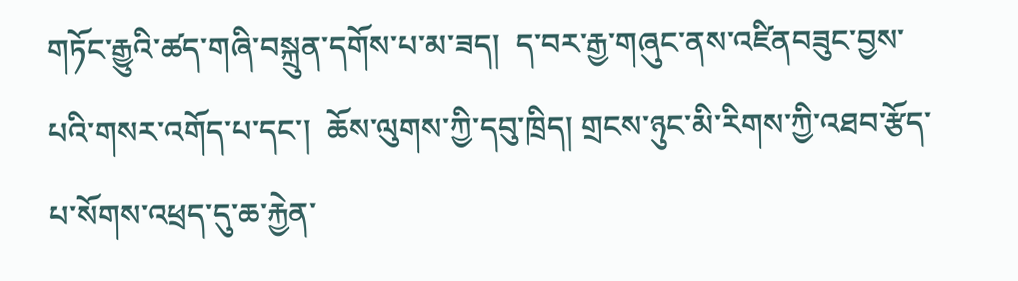གཏོང་རྒྱུའི་ཚད་གཞི་བསྐྲུན་དགོས་པ་མ་ཟད།  ད་བར་རྒྱ་གཞུང་ནས་འཛིནབཟུང་བྱས་པའི་གསར་འགོད་པ་དང་།  ཆོས་ལུགས་ཀྱི་དབུ་ཁྲིད། གྲངས་ཉུང་མི་རིགས་ཀྱི་འཐབ་རྩོད་པ་སོགས་འཕྲད་དུ་ཆ་རྐྱེན་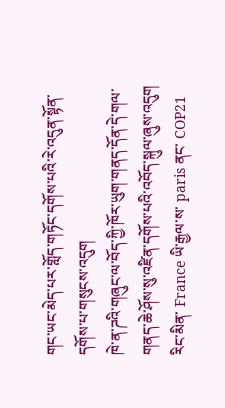གང་ཡང་མེད་པར་གློད་གཏོང་དགོས་པའི་རེ་འདུན་སྟོན་དགོས་པ་གསུངས་འདུག
ཁེ་ན་ཌའི་གཞུང་ལ་བོད་ཀྱི་ཁོར་ཡུག་གནད་དོན་དེ་གལ་གནད་ཆེ་ཤོས་སུ་འཛིན་དགོས་པའི་འབོད་སྐུལ་ཞུས་འདུག
རིང་མིན་ France ཡི་རྒྱལ་ས་ paris ནང་ COP21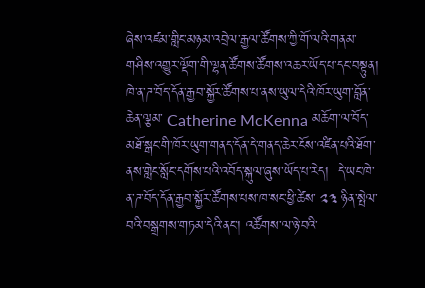ཞེས་འཛམ་གླིང་མཉམ་འབྲེལ་རྒྱལ་ཚོགས་ཀྱི་གོ་ལའི་གནམ་གཤིས་འགྱུར་ལྡོག་གི་ལྷན་ཚོགས་ཚོགས་འཆར་ཡོད་པ་དང་བསྟུན། ཁེ་ན་ཌ་བོད་དོན་རྒྱབ་སྐྱོར་ཚོགས་པ་ནས་ཡུལ་དེའི་ཁོར་ཡུག་བློན་ཆེན་ལྕམ་ Catherine McKenna མཆོག་ལ་བོད་མཐོ་སྒང་གི་ཁོར་ཡུག་གནད་དོན་དེ་གནད་ཆེར་ངོས་འཛིན་པའི་ཐོག་ནས་གླེང་སློང་དགོས་པའི་འབོད་སྐུལ་ཞུས་ཡོད་པ་རེད།  དེ་ཡང་ཁེ་ན་ཌ་བོད་དོན་རྒྱབ་སྐྱོར་ཚོགས་པས་ཁ་སང་ཕྱི་ཚེས་ ༢༣ ཉིན་སྤེལ་བའི་བསྒྲགས་གཏམ་དེའི་ནང་། འཚོགས་ལ་ཉེ་བའི་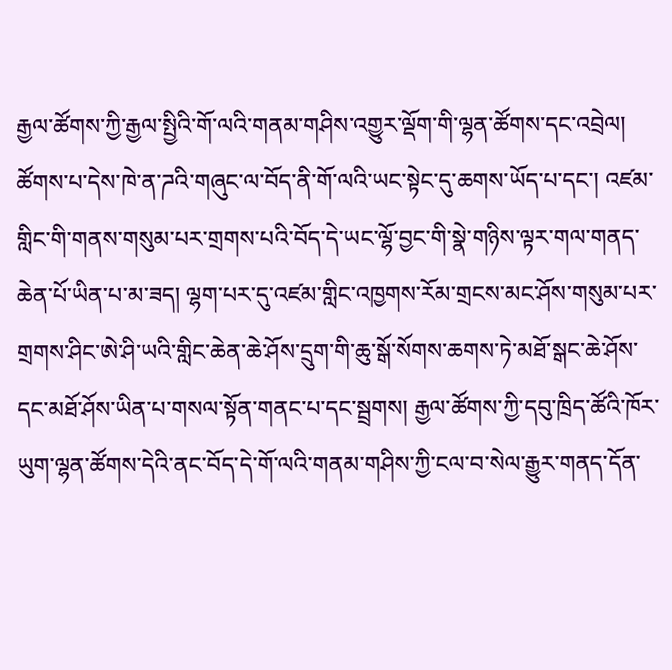རྒྱལ་ཚོགས་ཀྱི་རྒྱལ་སྤྱིའི་གོ་ལའི་གནམ་གཤིས་འགྱུར་ལྡོག་གི་ལྷན་ཚོགས་དང་འབྲེལ། ཚོགས་པ་དེས་ཁེ་ན་ཌའི་གཞུང་ལ་བོད་ནི་གོ་ལའི་ཡང་སྟེང་དུ་ཆགས་ཡོད་པ་དང་། འཛམ་གླིང་གི་གནས་གསུམ་པར་གྲགས་པའི་བོད་དེ་ཡང་ལྷོ་བྱང་གི་སྣེ་གཉིས་ལྟར་གལ་གནད་ཆེན་པོ་ཡིན་པ་མ་ཟད། ལྷག་པར་དུ་འཛམ་གླིང་འཁྱགས་རོམ་གྲངས་མང་ཤོས་གསུམ་པར་གྲགས་ཤིང་ཨེ་ཤི་ཡའི་གླིང་ཆེན་ཆེ་ཤོས་དྲུག་གི་ཆུ་སྒོ་སོགས་ཆགས་ཏེ་མཐོ་སྒང་ཆེ་ཤོས་དང་མཐོ་ཤོས་ཡིན་པ་གསལ་སྟོན་གནང་པ་དང་སྦྲགས། རྒྱལ་ཚོགས་ཀྱི་དབུ་ཁྲིད་ཚོའི་ཁོར་ཡུག་ལྷན་ཚོགས་དེའི་ནང་བོད་དེ་གོ་ལའི་གནམ་གཤིས་ཀྱི་ངལ་བ་སེལ་རྒྱུར་གནད་དོན་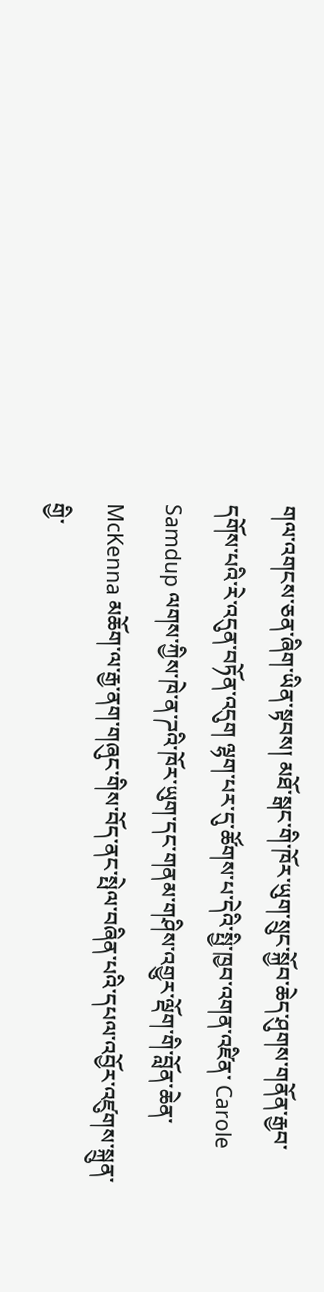གལ་འགངས་ཅན་ཞིག་ཡིན་སྟབས། མཐོ་སྒང་གི་ཁོར་ཡུག་སྲུང་སྐྱོབ་ཆེད་ཤུགས་གནོན་རྒྱབ་དགོས་པའི་རེ་འདུན་བཏོན་འདུག ལྷག་པར་དུ་ཚོགས་པ་དེའི་སྤྱི་ཁྱབ་འགན་འཛིན་ Carole Samdup ལགས་ཀྱིས་ཁེ་ན་ཌའི་ཁོར་ཡུག་དང་གནམ་གཤིས་འགྱུར་ལྡོག་གི་བློན་ཆེན་ McKenna མཆོག་ལ་རྒྱ་ནག་གཞུང་གིས་བོད་ནང་སྤེལ་བཞིན་པའི་དཔལ་འབྱོར་འཛུགས་སྐྲུན་གྱི་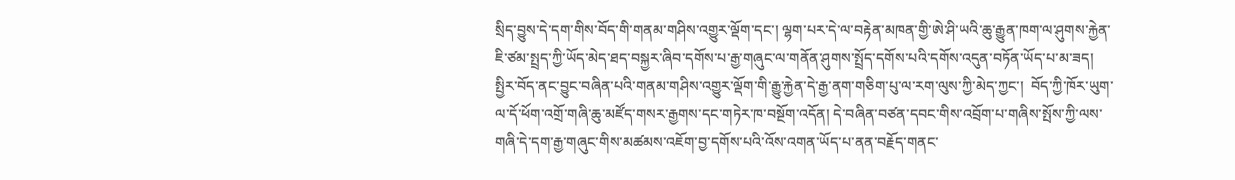སྲིད་བྱུས་དེ་དག་གིས་བོད་གི་གནམ་གཤིས་འགྱུར་ལྡོག་དང་། ལྷག་པར་དེ་ལ་བརྟེན་མཁན་གྱི་ཨེ་ཤི་ཡའི་ཆུ་རྒྱུན་ཁག་ལ་ཤུགས་རྐྱེན་ཇི་ཙམ་སྤྲད་ཀྱི་ཡོད་མེད་ཐད་བསྐྱར་ཞིབ་དགོས་པ་རྒྱ་གཞུང་ལ་གནོན་ཤུགས་སྤྲོད་དགོས་པའི་དགོས་འདུན་བཏོན་ཡོད་པ་མ་ཟད། སྤྱིར་བོད་ནང་བྱུང་བཞིན་པའི་གནམ་གཤིས་འགྱུར་ལྡོག་གི་རྒྱུ་རྐྱེན་དེ་རྒྱ་ནག་གཅིག་པུ་ལ་རག་ལུས་ཀྱི་མེད་ཀྱང་།  བོད་ཀྱི་ཁོར་ཡུག་ལ་དོ་ཕོག་འགྲོ་གཞི་ཆུ་མཛོད་གསར་རྒྱགས་དང་གཏེར་ཁ་བསྔོག་འདོན། དེ་བཞིན་བཙན་དབང་གིས་འབྲོག་པ་གཞིས་སྤོས་ཀྱི་ལས་གཞི་དེ་དག་རྒྱ་གཞུང་གིས་མཚམས་འཇོག་བྱ་དགོས་པའི་འོས་འགན་ཡོད་པ་ནན་བརྗོད་གནང་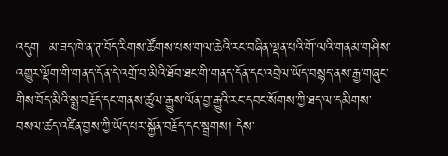འདུག  མ་ཟད་ཁེ་ན་ཊ་བོད་རིགས་ཚོགས་པས་གལ་ཆེའི་རང་བཞིན་ལྡན་པའི་གོ་ལའི་གནམ་གཤིས་འགྱུར་ལྡོག་གི་གནད་དོན་དེ་འགྲོ་བ་མིའི་ཐོབ་ཐང་གི་གནད་དོན་དང་འབྲེལ་ཡོད་བསྙད་ནས་རྒྱ་གཞུང་གིས་བོད་མིའི་སྨྲ་བརྗོད་དང་གནས་ཚུལ་རྒྱུས་ལོན་བྱ་རྒྱུའི་རང་དབང་སོགས་ཀྱི་ཐད་ལ་དམིགས་བསལ་ཚད་འཛིན་བྱས་ཀྱི་ཡོད་པར་སྐྱོན་བརྗོད་དང་སྦྲགས། དེས་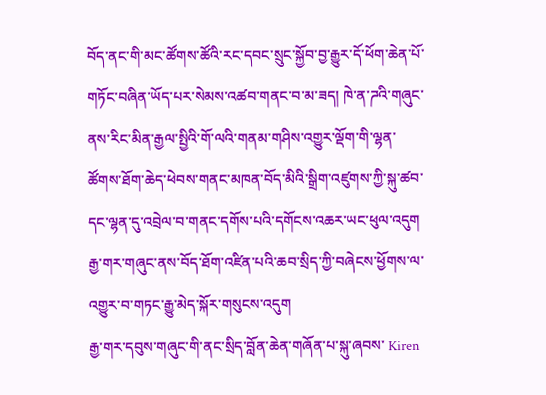བོད་ནང་གི་མང་ཚོགས་ཚོའི་རང་དབང་སྲུང་སྐྱོབ་བྱ་རྒྱུར་དོ་ཕོག་ཆེན་པོ་གཏོང་བཞིན་ཡོད་པར་སེམས་འཚབ་གནང་བ་མ་ཟད། ཁེ་ན་ཌའི་གཞུང་ནས་རིང་མིན་རྒྱལ་སྤྱིའི་གོ་ལའི་གནམ་གཤིས་འགྱུར་ལྡོག་གི་ལྷན་ཚོགས་ཐོག་ཆེད་ཕེབས་གནང་མཁན་བོད་མིའི་སྒྲིག་འཛུགས་ཀྱི་སྐུ་ཚབ་དང་ལྷན་དུ་འབྲེལ་བ་གནང་དགོས་པའི་དགོངས་འཆར་ཡང་ཕུལ་འདུག
རྒྱ་གར་གཞུང་ནས་བོད་ཐོག་འཛིན་པའི་ཆབ་སྲིད་ཀྱི་བཞེངས་ཕྱོགས་ལ་འགྱུར་བ་གཏང་རྒྱུ་མེད་སྐོར་གསུངས་འདུག
རྒྱ་གར་དབུས་གཞུང་གི་ནང་སྲིད་བློན་ཆེན་གཞོན་པ་སྐུ་ཞབས་ Kiren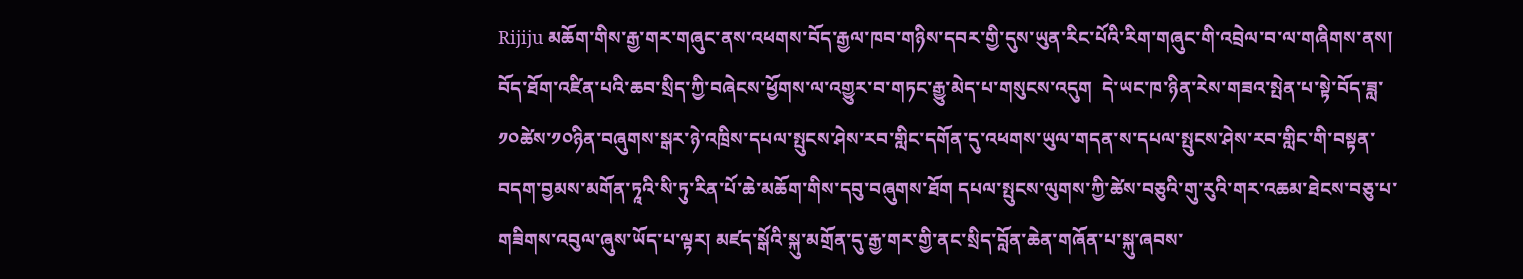Rijiju མཆོག་གིས་རྒྱ་གར་གཞུང་ནས་འཕགས་བོད་རྒྱལ་ཁབ་གཉིས་དབར་གྱི་དུས་ཡུན་རིང་པོའི་རིག་གཞུང་གི་འབྲེལ་བ་ལ་གཞིགས་ནས། བོད་ཐོག་འཛིན་པའི་ཆབ་སྲིད་ཀྱི་བཞེངས་ཕྱོགས་ལ་འགྱུར་བ་གཏང་རྒྱུ་མེད་པ་གསུངས་འདུག  དེ་ཡང་ཁ་ཉིན་རེས་གཟའ་སྤེན་པ་སྟེ་བོད་ཟླ་༡༠ཚེས་༡༠ཉིན་བཞུགས་སྒར་ཉེ་འཁྲིས་དཔལ་སྤུངས་ཤེས་རབ་གླིང་དགོན་དུ་འཕགས་ཡུལ་གདན་ས་དཔལ་སྤུངས་ཤེས་རབ་གླིང་གི་བསྟན་བདག་བྱམས་མགོན་ཏཱའི་སི་ཏུ་རིན་པོ་ཆེ་མཆོག་གིས་དབུ་བཞུགས་ཐོག དཔལ་སྤུངས་ལུགས་ཀྱི་ཚེས་བཅུའི་གུ་རུའི་གར་འཆམ་ཐེངས་བཅུ་པ་གཟིགས་འབུལ་ཞུས་ཡོད་པ་ལྟར། མཛད་སྒོའི་སྐུ་མགྲོན་དུ་རྒྱ་གར་གྱི་ནང་སྲིད་བློན་ཆེན་གཞོན་པ་སྐུ་ཞབས་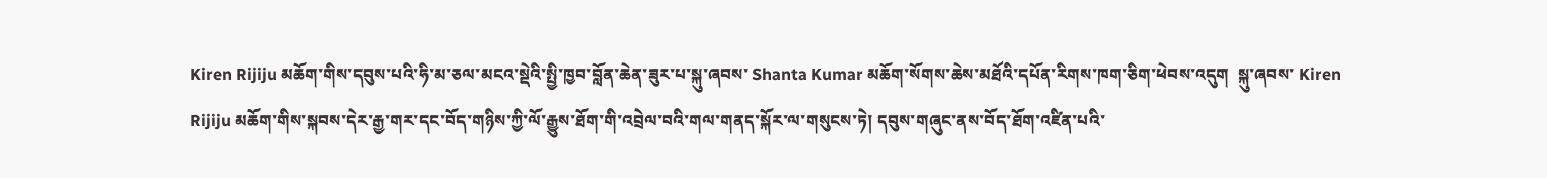Kiren Rijiju མཆོག་གིས་དབུས་པའི་ཧི་མ་ཅལ་མངའ་སྡེའི་སྤྱི་ཁྱབ་བློན་ཆེན་ཟུར་པ་སྐུ་ཞབས་ Shanta Kumar མཆོག་སོགས་ཆེས་མཐོའི་དཔོན་རིགས་ཁག་ཅིག་ཕེབས་འདུག  སྐུ་ཞབས་ Kiren Rijiju མཆོག་གིས་སྐབས་དེར་རྒྱ་གར་དང་བོད་གཉིས་ཀྱི་ལོ་རྒྱུས་ཐོག་གི་འབྲེལ་བའི་གལ་གནད་སྐོར་ལ་གསུངས་ཏེ། དབུས་གཞུང་ནས་བོད་ཐོག་འཛིན་པའི་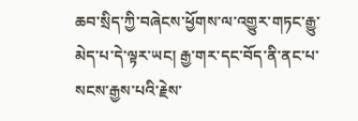ཆབ་སྲིད་ཀྱི་བཞེངས་ཕྱོགས་ལ་འགྱུར་གཏང་རྒྱུ་མེད་པ་དེ་ལྟར་ཡང། རྒྱ་གར་དང་བོད་ནི་ནང་པ་སངས་རྒྱས་པའི་རྗེས་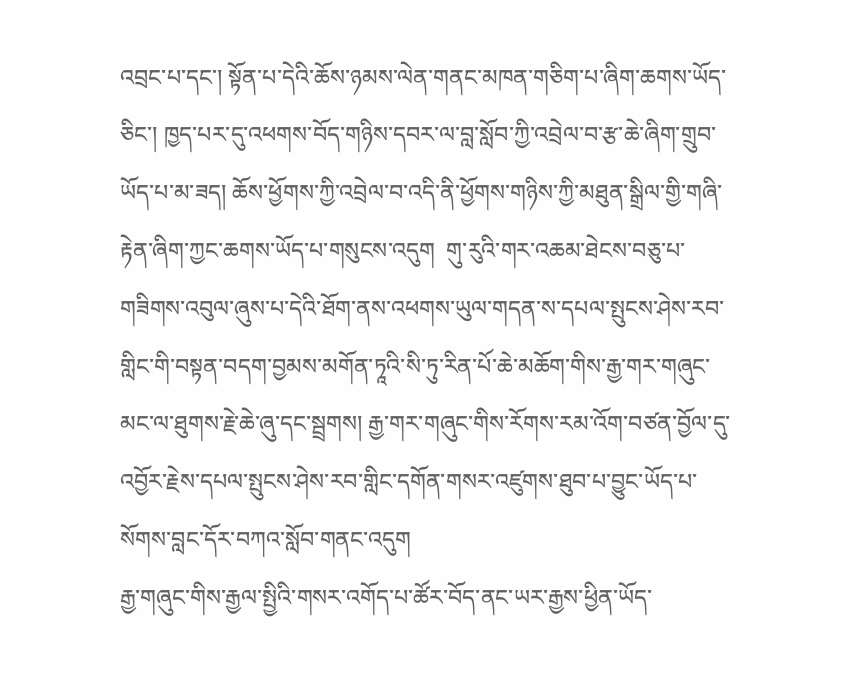འབྲང་པ་དང་། སྟོན་པ་དེའི་ཆོས་ཉམས་ལེན་གནང་མཁན་གཅིག་པ་ཞིག་ཆགས་ཡོད་ཅིང་། ཁྱད་པར་དུ་འཕགས་བོད་གཉིས་དབར་ལ་བླ་སློབ་ཀྱི་འབྲེལ་བ་རྩ་ཆེ་ཞིག་གྲུབ་ཡོད་པ་མ་ཟད། ཆོས་ཕྱོགས་ཀྱི་འབྲེལ་བ་འདི་ནི་ཕྱོགས་གཉིས་ཀྱི་མཐུན་སྒྲིལ་གྱི་གཞི་རྟེན་ཞིག་ཀྱང་ཆགས་ཡོད་པ་གསུངས་འདུག  གུ་རུའི་གར་འཆམ་ཐེངས་བཅུ་པ་གཟིགས་འབུལ་ཞུས་པ་དེའི་ཐོག་ནས་འཕགས་ཡུལ་གདན་ས་དཔལ་སྤུངས་ཤེས་རབ་གླིང་གི་བསྟན་བདག་བྱམས་མགོན་ཏཱའི་སི་ཏུ་རིན་པོ་ཆེ་མཆོག་གིས་རྒྱ་གར་གཞུང་མང་ལ་ཐུགས་རྗེ་ཆེ་ཞུ་དང་སྦྲགས། རྒྱ་གར་གཞུང་གིས་རོགས་རམ་འོག་བཙན་བྱོལ་དུ་འབྱོར་རྗེས་དཔལ་སྤུངས་ཤེས་རབ་གླིང་དགོན་གསར་འཛུགས་ཐུབ་པ་བྱུང་ཡོད་པ་སོགས་བླང་དོར་བཀའ་སློབ་གནང་འདུག
རྒྱ་གཞུང་གིས་རྒྱལ་སྤྱིའི་གསར་འགོད་པ་ཚོར་བོད་ནང་ཡར་རྒྱས་ཕྱིན་ཡོད་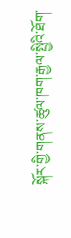སྐོར་གྱི་གནས་ཚུལ་ཁག་རྒྱལ་སྤྱིའི་ཐོག་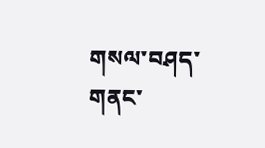གསལ་བཤད་གནང་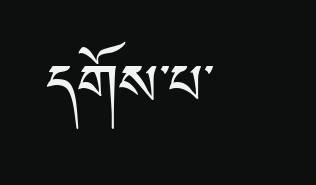དགོས་པ་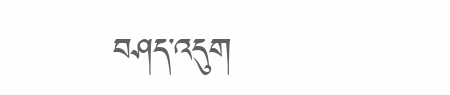བཤད་འདུག